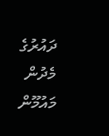ދައުރުގެ މެދުން މައުމޫން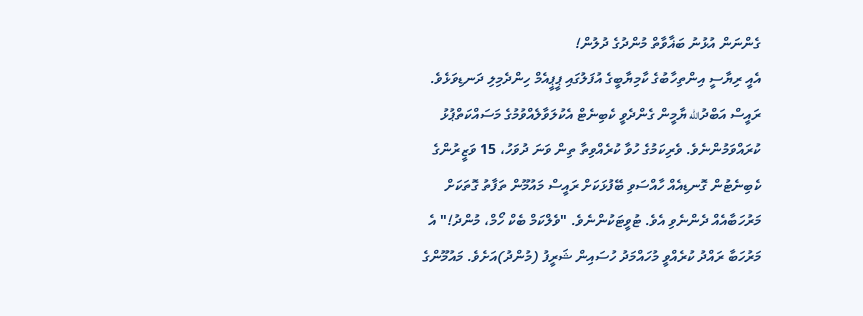ގެންނަން އުޅުނު ބަޣާވާތް މުންދުގެ ދުލުން!
އެއީ ރިޔާސީ އިންތިހާބުގެ ކާމިޔާބީގެ އުފަލުގައި ޕީޕީއެމް ހިންދެމިލި ދަނޑިވަޅެވެ. ރައީސް އަބްދުالله ޔާމީން ގެންދެވީ ކެބިނެޓް އެކުލަވާލެއްވުމުގެ މަސައްކަތްޕުޅު ކުރައްވަމުންނެވެ. ވެރިކަމުގެ ހުވާ ކުރެއްވިތާ ތިން ވަނަ ދުވަހު، 15 ވަޒީރުންގެ ކެބިނެޓުން ގޮނޑިއެއް ހާއްސަވި ބޭފުޅަކަށް ރައީސް މައުމޫން ތަފާތު ގޮތަކަށް މަރުހަބާއެއް ދެންނެވި އެވެ. ޓުވީޓަކުންނެވެ. "ވެލްކަމް ބެކް ހޯމް، މުންދު!" އެ މަރުހަބާ ރައްދު ކުރެއްވީ މުހައްމަދު ހުސައިން ޝަރީފު (މުންދު)އަށެވެ. މައުމޫންގެ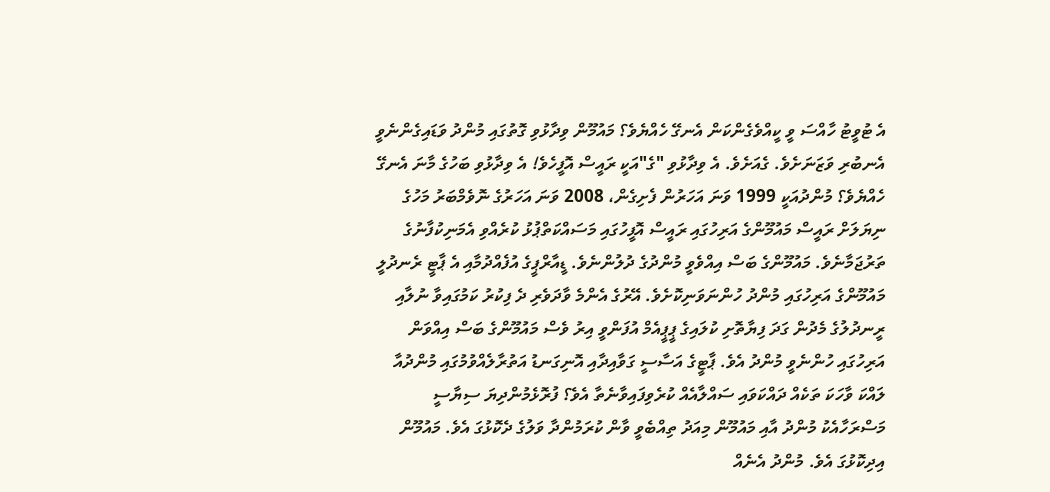އެ ޓުވީޓު ހާއްސަ ވީ ކީއްވެގެންކަން އެނގޭ ހެއްޔެވެ؟ މައުމޫން ވިދާޅުވި ގޮތުގައި މުންދު ވަޑައިގެންނެވީ އެނބުރި ވަޒަނަށެވެ. ގެއަށެވެ. އެ ވިދާޅުވި "ގެ"އަކީ ރައީސް އޮފީހެވެ! އެ ވިދާޅުވި ބަހުގެ މާނަ އެނގޭ ހެއްޔެވެ؟ މުންދުއަކީ 1999 ވަނަ އަހަރުން ފެށިގެން، 2008 ވަނަ އަހަރުގެ ނޮވެމްބަރު މަހުގެ ނިޔަލަށް ރައީސް މައުމޫންގެ އަރިހުގައި ރައީސް އޮފީހުގައި މަސައްކަތްޕުޅު ކުރެއްވި އެމަނިކުފާނުގެ ތަރުޖަމާނެވެ. މައުމޫންގެ ބަސް އިއްވެވީ މުންދުގެ ދުލުންނެވެ. ޑީއާރްޕީގެ އުފެއްދުމާއި އެ ޕާޓީ ރެނދުލީ މައުމޫންގެ އަރިހުގައި މުންދު ހުންނަވަނިކޮށެވެ. އޭރުގެ އެންމެ ވާދަވެރި ދެ ފިކުރު ކަމުގައިވާ ނުލާއި ރީނދުލުގެ މެދުން ގަދަ ފިޔާތޮށި ކުލައިގެ ޕީޕީއެމް އުފަންވީ އިރު ވެސް މައުމޫންގެ ބަސް އިއްވަން އަރިހުގައި ހުންނެވީ މުންދު އެވެ. ޕާޓީގެ އަސާސީ ގަވާއިދާއި އޮނިގަނޑު އަތުރާލެއްވުމުގައި މުންދުއާ ލައްކަ ވާހަކަ ތަކެއް ދައްކަވައި ސައްލާއެއް ކުރެވިފައިވާނެތާ އެވެ؟ ފުރޮޅެމުންދިޔަ ސިޔާސީ މަސްރަހާއެކު މުންދު އާއި މައުމޫން މިއަދު ތިއްބެވީ ވާން ކުރަމުންދާ ވަލުގެ ދެކޮޅުގަ އެވެ. މައުމޫން އިދިކޮޅުގަ އެވެ. މުންދު އެނެއް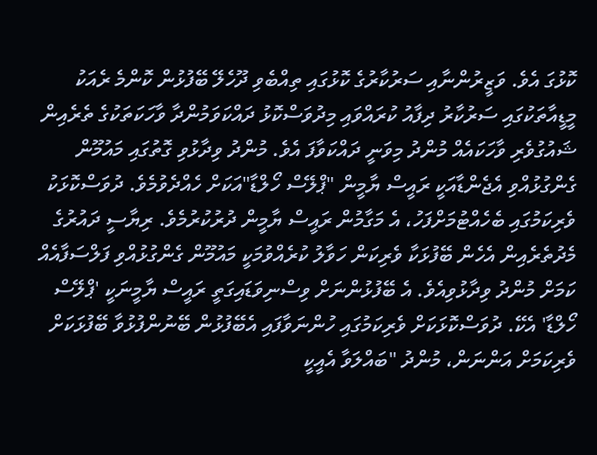ކޮޅުގަ އެވެ. ވަޒީރުންނާއި ސަރުކާރުގެ ކޮޅުގައި ތިއްބެވި ދޫހެލޭ ބޭފުޅުން ކޮންމެ ރެއަކު މީޑީއާތަކުގައި ސަރުކާރު ދިފާއު ކުރައްވައި މިދުވަސްކޮޅު ދައްކަވަމުންދާ ވާހަކަތަކުގެ ތެރެއިން ޝައުގުވެރި ވާހަކައެއް މުންދު މިވަނީ ދައްކަވާފަ އެވެ. މުންދު ވިދާޅުވި ގޮތުގައި މައުމޫން ގެންގުޅުއްވި އެޖެންޑާއަކީ ރައީސް ޔާމީން "ޕްލޭސް ހޯލްޑާ"އަކަށް ހެއްދެވުމެވެ. ދުވަސްކޮޅަކު ވެރިކަމުގައި ބެހެއްޓުމަށްފަހު، އެ މަގާމުން ރައީސް ޔާމީން ދުރުކުރުމެވެ. ރިޔާސީ ދައުރުގެ މެދުތެރެއިން އެހެން ބޭފުޅަކާ ވެރިކަން ހަވާލު ކުރެއްވުމަކީ މައުމޫން ގެންގުޅުއްވި ފަލްސަފާއެއް ކަމަށް މުންދު ވިދާޅުވިއެވެ. އެ ބޭފުޅުންނަށް ވިސްނިވަޑައިގަތީ ރައީސް ޔާމީނަކީ 'ޕްލޭސް ހޯލްޑާ' އެކޭ. ދުވަސްކޮޅަކަށް ވެރިކަމުގައި ހުންނަވާފައި އެބޭފުޅުން ބޭނުންފުޅުވާ ބޭފުޅަކަށް ވެރިކަމަށް އަންނަން، މުންދު "ބައްލަވާ އެއީކީ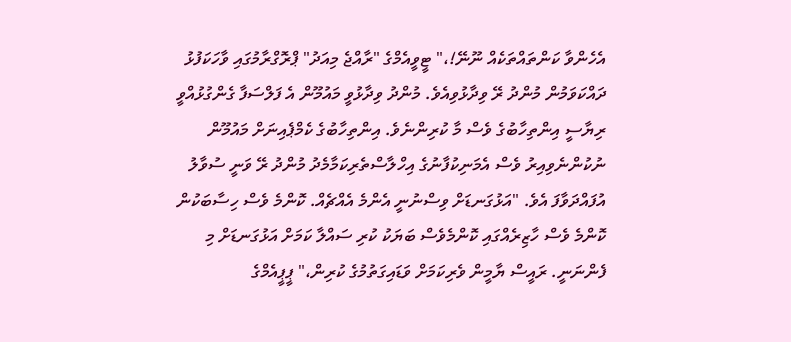އެހެންވާ ކަންތައްތަކެއް ނޫނޭ!،" ޓީވީއެމްގެ "ރާއްޖެ މިއަދު" ޕްރޮގްރާމުގައި ވާހަކަފުޅު ދައްކަވަމުން މުންދު ރޭ ވިދާޅުވިއެވެ. މުންދު ވިދާޅުވީ މައުމޫން އެ ފަލްސަފާ ގެންގުޅުއްވީ ރިޔާސީ އިންތިހާބުގެ ވެސް މާ ކުރިންނެވެ. އިންތިހާބުގެ ކެމްޕެއިނަށް މައުމޫން ނުކުންނެވިއިރު ވެސް އެމަނިކުފާނުގެ އިހްލާސްތެރިކަމާމެދު މުންދު ރޭ ވަނީ ސުވާލު އުފައްދަވާފަ އެވެ. "އަޅުގަނޑަށް ވިސްނުނީ އެންމެ އެއްޗެއް. ކޮންމެ ވެސް ހިސާބަކުން ކޮންމެ ވެސް ހާޒިރެއްގައި ކޮންމެވެސް ބަޔަކު ކުރި ސައްލާ ކަމަށް އަޅުގަނޑަށް މި ފެންނަނީ. ރައީސް ޔާމީން ވެރިކަމަށް ވަޑައިގަތުމުގެ ކުރިން،" ޕީޕީއެމްގެ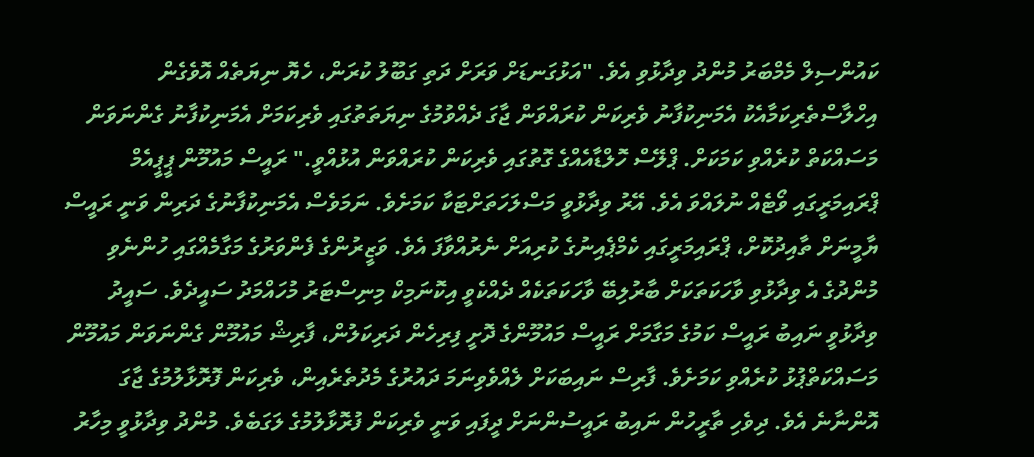ކައުންސިލް މެމްބަރު މުންދު ވިދާޅުވި އެވެ. "އަޅުގަނޑަށް ވަރަށް ދަތި ގަބޫލު ކުރަން، ހެޔޮ ނިޔަތެއް އޮވެގެން އިހްލާސްތެރިކަމާއެކު އެމަނިކުފާނު ވެރިކަން ކުރައްވަން ޖާގަ ދެއްވުމުގެ ނިޔަތަތުގައި ވެރިކަމަށް އެމަނިކުފާނު ގެންނަވަން މަސައްކަތް ކުރެއްވި ކަމަކަށް. ޕްލޭސް ހޮލްޑާއެއްގެ ގޮތުގައި ވެރިކަން ކުރައްވަން އުޅުއްވީ." ރައީސް މައުމޫން ޕީޕީއެމް ޕްރައިމަރީގައި ވޯޓެއް ނުލައްވަ އެވެ. އޭރު ވިދާޅުވީ މަސްލަހަތަށްޓަކާ ކަމަށެވެ. ނަމަވެސް އެމަނިކުފާނުގެ ދަރިން ވަނީ ރައީސް ޔާމީނަށް ތާއިދުކޮށް، ޕްރައިމަރީގައި ކެމްޕެއިނުގެ ކުރިއަށް ނެރުއްވާފަ އެވެ. ވަޒީރުންގެ ފެންވަރުގެ މަގާމެއްގައި ހުންނެވި މުންދުގެ އެ ވިދާޅުވި ވާހަކަތަކަށް ބާރުލިބޭ ވާހަކަތަކެއް ދެއްކެވީ އިކޮނަމިކް މިނިސްޓަރު މުހައްމަދު ސައީދެވެ. ސައީދު ވިދާޅުވީ ނައިބު ރައީސް ކަމުގެ މަގާމަށް ރައީސް މައުމޫންގެ ދޮށީ ފިރިހެން ދަރިކަލުން، ފާރިޝް މައުމޫން ގެންނަވަން މައުމޫން މަސައްކަތްޕުޅު ކުރެއްވި ކަމަށެވެ. ފާރިސް ނައިބަކަށް ލެއްވެވިނަމަ ދައުރުގެ މެދުތެރެއިން، ވެރިކަން ފޮރޮޅާލުމުގެ ޖާގަ އޮންނާނެ އެވެ. ދިވެހި ތާރީހުން ނައިބު ރައީސުންނަށް ދީފައި ވަނީ ވެރިކަން ފުރޮޅާލުމުގެ ލަގަބެވެ. މުންދު ވިދާޅުވީ މިހާރު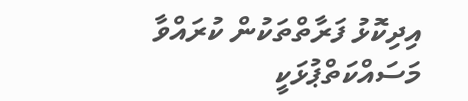އިދިކޮޅު ފަރާތްތަކުން ކުރައްވާ މަސައްކަތްޕުޅަކީ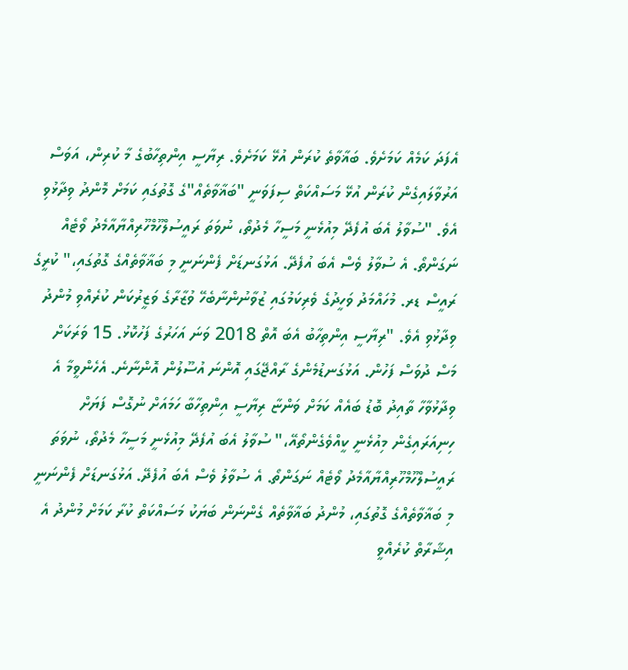އެފަދަ ކަމެއް ކަމަށެވެ. ބަޣާވާތެ ކުރަން އުޅޭ ކަމަށެވެ. ރިޔާސީ އިންތިހާބުގެ މާ ކުރިން، އަވަސް އަރުވާލައިގެން ކުރަން އުޅޭ މަސައްކަތް ސިފަވަނީ "ބަޣާވާތެއް"ގެ ގޮތުގައި ކަމަށް މޮންދު ވިދާޅުވި އެވެ. "ސުވާލު އެބަ އުފެދޭ މިއުޅެނީ މަސީހާ މެދުތޯ، ނުވަތަ ރައީސުލްހޫމްހޫރިއްޔާއާމެދު ވޯޓެއް ނަގަންތޯ. އެ ސުވާލު ވެސް އެބަ އުފެދޭ. އަޅުގަނޑަށް ފެންނަނީ މި ބަޣާވާތެއްގެ ގޮތުގައި،" ކުރީގެ ރައީސް ޑރ. މުހައްމަދު ވަހީދުގެ ވެރިކަމުގައި ޒުވާނުންނާބެހޭ ވުޒާރާގެ ވަޒީރުކަން ކުރެއްވި މުންދު ވިދާޅުވި އެވެ. "ރިޔާސީ އިންތިހާބު އެބަ އޮތް 2018 ވަނަ އަހަރުގެ ފަހުކޮޅު. 15 ވަރަކަށް މަސް ދުވަސް ފަހުން. އަޅުގަނޑުމެންގެ ރާއްޖޭގައި އޮންނަ އުސޫލުން އޮންނާނެ. އެހެންވީމާ އެ ވިދާޅުވާހާ ތާއިދު ބޮޑު ބައެއް ކަމަށް ވަންޏާ ރިޔާސީ އިންތިހާބާ ހަމައަށް ނުގޮސް ފަޔަށް ހިނިއަރައިގެން މިއުޅެނީ ކީއްވެގެންތޯއޭ،" ސުވާލު އެބަ އުފެދޭ މިއުޅެނީ މަސީހާ މެދުތޯ، ނުވަތަ ރައީސުލްހޫމްހޫރިއްޔާއާމެދު ވޯޓެއް ނަގަންތޯ. އެ ސުވާލު ވެސް އެބަ އުފެދޭ. އަޅުގަނޑަށް ފެންނަނީ މި ބަޣާވާތެއްގެ ގޮތުގައި، މުންދު ބަޣާވާތެއް ގެންނަން ބަޔަކު މަސައްކަތް ކުރާ ކަމަށް މުންދު އެ އިޝާރާތް ކުރެއްވީ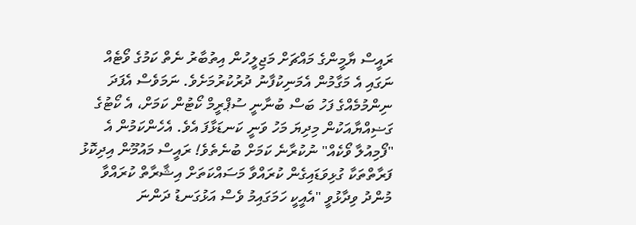ރައީސް ޔާމީންގެ މައްޗަށް މަޖިލީހުން އިތުބާރު ނެތް ކަމުގެ ވޯޓެއް ނަގައި އެ މަގާމުން އެމަނިކުފާނު ދުރުކުރުމަށެވެ. ނަމަވެސް އެފަދަ ނިންމުމެއްގެ ފަހު ބަސް ބުނާނީ ސުޕްރީމް ކޯޓުން ކަމަށް، އެ ކޯޓުގެ ގަޟިއްޔާއަކުން މިދިޔަ މަހު ވަނީ ކަނޑަޅާފަ އެވެ. އެހެންކަމުން އެ "ފޯމިއުލާ ވޯކެއް" ނުކުރާނެ ކަމަށް ބުނެތެވެ! ރައީސް މައުމޫން އިދިކޮޅު ފަރާތްތަކާ ގުޅިވަޑައިގެން ކުރައްވާ މަސައްކަތަށް އިޝާރާތް ކުރައްވާ މުންދު ވިދާޅުވީ "އެއީކީ ހަމަގައިމު ވެސް އަޅުގަނޑު ދަންނަ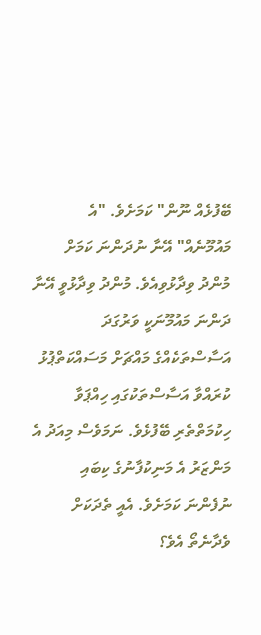ބޭފުޅެއް ނޫން" ކަމަށެވެ. "އެ މައުމޫނެއް" އޭނާ ނުދަންނަ ކަމަށް މުންދު ވިދާޅުވިއެވެ. މުންދު ވިދާޅުވީ އޭނާ ދަންނަ މައުމޫނަކީ ވަރުގަދަ އަސާސްތަކެއްގެ މައްޗަށް މަސައްކަތްޕުޅު ކުރައްވާ އަސާސްތަކުގައި ހިއްޕަވާ ހިކުމަތްތެރި ބޭފުޅެވެ. ނަމަވެސް މިއަދު އެ މަންޒަރު އެ މަނިކުފާނުގެ ކިބައި ނުފެންނަ ކަމަށެވެ. އެއީ ތެދަކަށް ވެދާނެތޯ އެވެ؟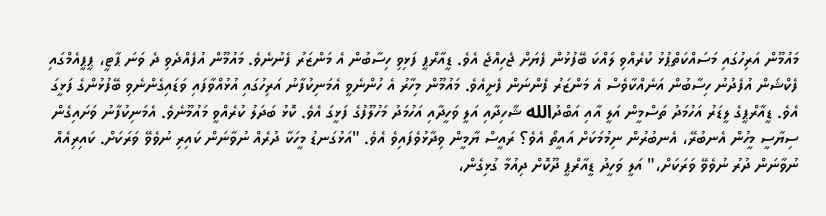މައުމޫން އަރިހުގައި މަސައްކަތްޕުޅު ކުރެއްވި ލައްކަ ބޭފުޅުން ފެޔަށް ޖެހިއްޖެ އެވެ. ޑީއާރްޕީ ފަޅިވި ހިސާބުން އެ މަންޒަރު ފެނުނެވެ. މައުމޫން އުފެއްދެވި ދެ ވަނަ ޕާޓީ، ޕީޕީއެމްގައި ފެކްޝަން އުފެދުނު ހިސާބުން އަނެއްކާވެސް އެ މަންޒަރު ފެންނަން ފެށީއެވެ. މައުމޫން މިހާރު އެ ހުންނެވީ އެމަނިކުފާނު އަރިހުގައި އުޅުއްވާފައި ވަޑައިގެންނެވި ބޭފުޅުންގެ ފަޅީގަ އެވެ. ޑީއާރްޕީގެ ލީޑަރު އަހުމަދު ތަސްމީން އަލީ އާއި އަބްދުالله ޝާހިދާއި އަލީ ވަހީދާއި އަހުމަދު މަހުލޫފުގެ ފަޅީގަ އެވެ. ކޮޅު ބަދަލު ކުރެއްވީ މައުމޫނެވެ. އެމަނިކުފާނު ވަށައިގެން ސިޔާސީ މީހުން އެނބުރޭ، އެނބުރުން ނިމުމަކަށް އައީތޯ އެވެ؟ ރައީސް ޔާމީން ވިދާޅުވެފައިވެ އެވެ. "އަޅުގަނޑު މީހަކާ ދުރެއް ނުވާނަން ކައިރި ނުވެވޭ ވަރަކަށް. ކައިރިއެއް ނުވާނަން ދުރު ނުވެވޭ ވަރަކަށް،" އަލީ ވަހީދު ޑީއާރްޕީ ދޫކޮށް ދިއުމާ ގުޅިގެން،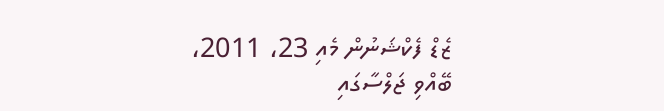ޒެޑް ފެކްޝަނުން މެއި 23، 2011، ބޭއްވި ޖަލްސާގައި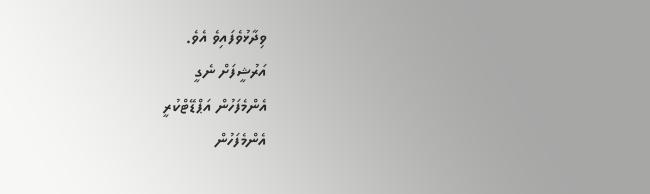ވިދާޅުވެފައިވެ އެވެ.
އަރުޝީފަށް ނެގީ
އެންމެފަހުން އަޕްޑޭޓްކުރީ
އެންމެފަހުން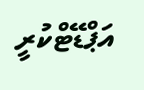އަޕްޑޭޓްކުރީ